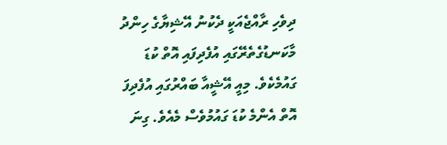ދިވެހި ރާއްޖެއަކީ ދެކުނު އޭޝިޔާގެ ހިންދު މާކަނޑުގެތެރޭގައި އުފެދިފައި އޮތް ކުޑަ ގައުމެކެވެ. މިއީ އޭޝީއާ ބައްރުގައި އުފެދިފަ އޮތް އެންމެ ކުޑަ ގައުމުވެސް މެއެވެ. ގިނަ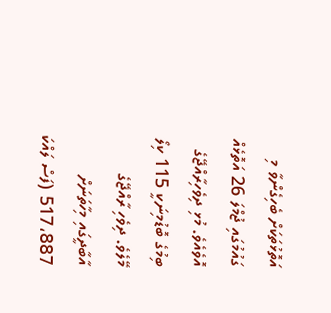އަތޮޅުތަކަށް ބެހިގެންވާ މި ގައުމުގައި ޖުމްލަ 26 އަތޮޅެއް އޮވެއެވެ. މުޅި ދިވެހިރާއްޖޭގެ ބިމުގެ ބޮޑުމިނަކީ 115 ކިލޯ މޭލެވެ. ދިވެހި ރާއްޖޭގެ އާބާދީގައި މިހާތަނަށް 517،887 (ފަސް ލައްކަ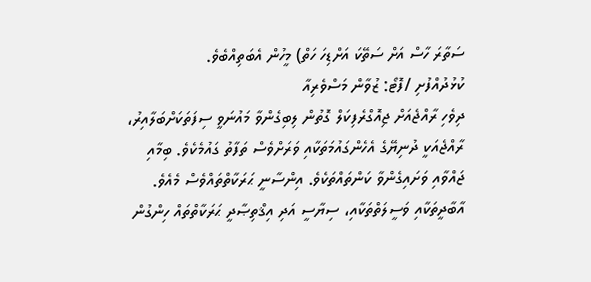ސަތާރަ ހާސް އަށް ސަތޭކަ އަށްޑިހަ ހަތް) މީހުން އެބަތިއްބެވެ.
ކުޅުދުއްފުށި /ފޮޓޯ: ޒުވާން މަސްވެރިއާ
ދިވެހި ރާއްޖެއަށް ޖިއޮގްރެފިކަލް ގޮތުން ލިބިގެންވާ މައުނަވީ ސިފަތަކަށްބަލާއިރު، ރާއްޖެއަކީ ދުނިޔޭގެ އެހެންގައުމަތަކާއި ވަރަށްވެސް ތަފާތު ގައުމެކެވެ. ބިމާއި ޖައްވާއި ވަށައިގެންވާ ކަންތައްތަކެވެ. އިންސާނީ ޙަރަކާތްތައްވެސް މެއެވެ. އާބާދީތަކާއި ވަސީލަތްތަކާއި، ސިޔާސީ އަދި އިޤްތިޞާދީ ޙަރަކާތްތައް ހިންގުން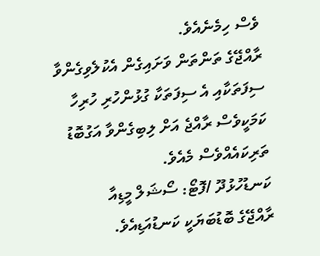ވެސް ހިމެނެއެވެ.
ރާއްޖޭގެ ތަންތަން ވަށައިގެން އެކުލެވިގެންވާ ސިފަތަކާއި އެ ސިފަތަކާ ގުޅުންހުރި ހުރިހާ ކަމަކީވެސް ރާއްޖެ އަށް ލިބިގެންވާ އަގުބޮޑު ތަރިކައެއްވެސް މެއެވެ.
ކަނޑުހުޅުދޫ /ފޮޓޯ: ސޯޝަލް މީޑިއާ
ރާއްޖޭގެ ބޮޑުބަޔަކީ ކަނޑުއަޑިއެވެ.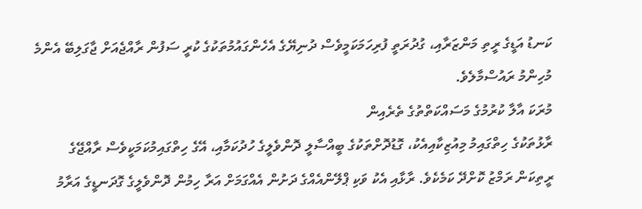ކަނޑު އަޑީގެ ރީތި މަންޒަރާއި، ގުދުރަތީ ފުރިހަމަކަމީވެސް ދުނިޔޭގެ އެހެންގައުމުތަކުގެ ކުރީ ސަފުން ރާއްޖެއަށް ޖާގަލިބޭ އެންމެ މުހިންމު ރައުސްމާލެވެ.
މުރަކަ އާލާ ކުރުމުގެ މަސައްކަތްތުގެ ތެރެއިން
ރާޅުތަކުގެ ހިތްގައިމު މިއުޒިކާއިއެކު، ގޮޑުދޮށްތަކުގެ ބީއްސާލީ ދޮންވެލީގެ ހުދުކަމާއި، އޭގެ ހިތްގައިމުކަމަކީވެސް ރާއްޖޭގެ ރީތިކަން ރަމްޒު ކޮށްދޭ ކަމެކެވެ. ރާޅާއި އެކު ވަކި ޕްލޭންއެއްގެ ދަށުން އެއްގަމަށް އަރާ ހިމުން ދޮންވެލީގެ ގޮދަނޑީގެ އަރާމު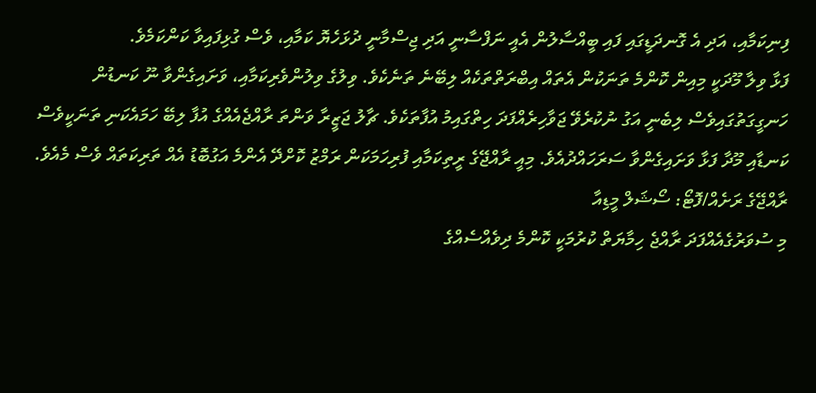ފިނިކަމާއި، އަދި އެ ގޮނދަޑީގައި ފައި ބީއްސާލުން އެއީ ނަފްސާނީ އަދި ޖިސްމާނީ ދުޅަހެޔޮ ކަމާއި، ވެސް ގުޅިފައިވާ ކަންކަމެވެ.
ފަޅާ ވިލާ މޫދަކީ މިއިން ކޮންމެ ތަނަކުން އެތައް އިބްރަތްތަކެއް ލިބޭނެ ތަނެކެވެ. ވިލުގެ ވިލުންވެރިކަމާއި، ވަށައިގެންވާ ނޫ ކަނޑުން ހަނގީގަތުގައިވެސް ލިބެނީ އަގު ނުކުރެވޭ ޖަވާހިރެއްފަދަ ހިތްގައިމު އުފާތަކެވެ. ޗާލު ޖަޒީރާ ވަންތަ ރާއްޖެއެއްގެ އުފާ ލިބޭ ހަމައެކަނި ތަނަކީވެސް ކަނޑާއި މޫދާ ފަޅާ ވަށައިގެންވާ ސަރަހައްދުއެވެ. މިއީ ރާއްޖޭގެ ރީތިކަމާއި ފުރިހަމަކަން ރަމްޒު ކޮށްދޭ އެންމެ އަގުބޮޑު އެއް ތަރިކަތައް ވެސް މެއެވެ.
ރާއްޖޭގެ ރަށެއް/ފޮޓޯ: ސޯޝަލް މީޑިއާ
މި ސުވަރުގެއެއްފަދަ ރާއްޖެ ހިމާޔަތް ކުރުމަކީ ކޮންމެ ދިވެއްސެއްގެ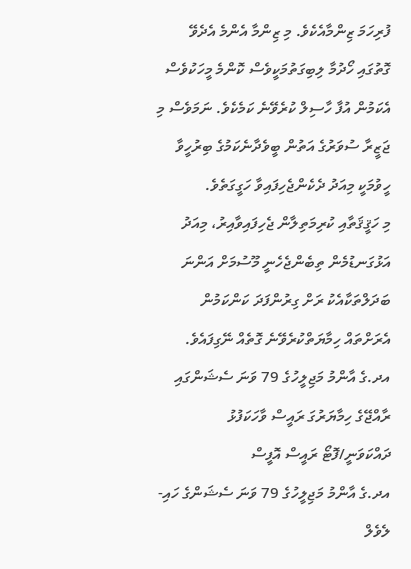ފުރިހަމަ ޒިންމާއެކެވެ. މި ޒިންމާ އެންމެ އެދެވޭ ގޮތުގައި ހޯދުމާ ލިބިގަތުމަކީވެސް ކޮންމެ މީހަކުވެސް އެކަމުން އުފާ ހާސިލް ކުރެވޭނެ ކަމެކެވެ. ނަމަވެސް މި ޖަޒީރާ ސުވަރުގެ އަތުން ބީވެދާނެކަމުގެ ބިރުހީވާ ހީވުމަކީ މިއަދު ދެކެންޖެހިފައިވާ ހަގީގަތެވެ.
މި ހަޤީޤަތާއި ކުރިމަތިލާން ޖެހިފައިވާއިރު، މިއަދު އަޅުގަނޑުމެން ތިބެންޖެހެނީ މޫސުމަށް އަންނަ ބަދަލްތަކާއެކު ރަށް ގިރުންފަދަ ކަންކަމުން އެރަށްތައް ހިމާޔަތްކުރެވޭނެ ގޮތެއް ނޭގިފައެވެ.
އދ.ގެ އާންމު މަޖިލީހުގެ 79 ވަނަ ސެޝަންގައި ރާއްޖޭގެ ހިމާޔަރުގަ ރައީސް ވާހަކަފުޅު ދައްކަވަނީ/ފޮޓޯ ރައީސް އޮފީސް
އދ.ގެ އާންމު މަޖިލީހުގެ 79 ވަނަ ސެޝަންގެ ހައި-ލެވެލް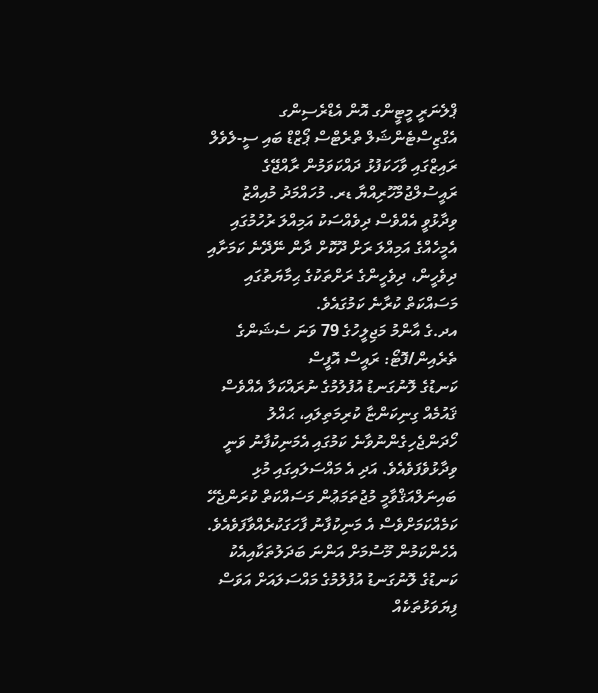ޕްލެނަރީ މީޓީންގ އޮން އެޑްރެސިންގ އެގްޒިސްޓެންޝަލް ތްރެޓްސް ޕޯޒްޑް ބައި ސީ-ލެވެލް ރައިޒްގައި ވާހަކަފުޅު ދައްކަވަމުން ރާއްޖޭގެ ރައީސުލްޖުމްހޫރިއްޔާ ޑރ. މުހައްމަދު މުއިއްޒު ވިދާޅުވީ އެއްވެސް ދިވެއްސަކު އަމިއްލަ ރުހުމުގައި އެމީހެއްގެ އަމިއްލަ ރަށް ދޫކޮށް ދާން ނޭދޭނެ ކަމަށާއި ދިވެހީން، ދިވެހީންގެ ރަށްތަކުގެ ޙިމާޔަތުގައި މަސައްކަތް ކުރާނެ ކަމުގައެވެ.
އދ.ގެ އާންމު މަޖިލީހުގެ 79 ވަނަ ސެޝަންގެ ތެރެއިން/ފޮޓޯ: ރައީސް އޮފީސް
ކަނޑުގެ ލޮނުގަނޑު އުފުލުމުގެ ނުރައްކަލާ އެއްވެސް ޤައުމެއް ގިނިކަންޏާ ކުރިމަތިލައި، ޙައްލު ހޯދަންޖެހިގެންނުވާނެ ކަމުގައި އެމަނިކުފާނު ވަނީ ވިދާޅުވެފަވެއެވެ. އަދި އެ މައްސަލައިގައި މުޅި ބައިނަލްއަޤްވާމީ މުޖުތަމަޢުން މަސައްކަތް ކުރަންޖެހޭ ކަމެއްކަމަށްވެސް އެ މަނިކުފާނު ފާހަގަކުރެއްވާފަވެއެވެ.
އެހެންކަމުން މޫސުމަށް އަންނަ ބަދަލުތަކާއިއެކު ކަނޑުގެ ލޮނުގަނޑު އުފުލުމުގެ މައްސަލައަށް އަވަސް ފިޔަވަޅުތަކެއް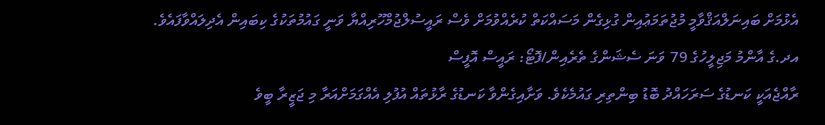އެޅުމަށް ބައިނަލްއަޤްވާމީ މުޖުތަމަޢުއިން ގުޅިގެން މަސައްކަތް ކުރެއްވުމަށް ވެސް ރައީސުލްޖުމްހޫރިއްޔާ ވަނީ ގައުމުތަކުގެ ކިބައިން އެދިލައްވާފައެވެ.
އދ.ގެ އާންމު މަޖިލީހުގެ 79 ވަނަ ސެޝަންގެ ތެރެއިން/ފޮޓޯ: ރައީސް އޮފީސް
ރާއްޖެއަކީ ކަނޑުގެ ސަރަހައްދު ބޮޑު ބިންތިރި ގައުމެކެވެ. ވަށާއިގެންވާ ކަނޑުގެ ރާޅުތައް އުފުލި އެއްގަމަށްއަރާ މި ޖަޒީރާ ބީވެ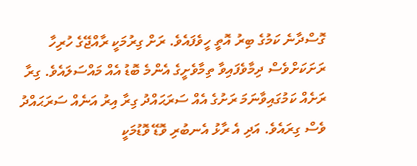ގޮސްދާނެ ކަމުގެ ބިރު އޮތީ ހީވެފައެވެ. ރަށް ގިރުމަކީ ރާއްޖޭގެ ހުރިހާ ރަށަކަށްވެސް ދިމާވެފައިވާ ތިމާވެށީގެ އެންމެ ބޮޑު އެއް މައްސަލައެވެ. ގިރާ ރަށެއް ކަމުގައިވާނަމަ ރަށުގެ އެއް ސަރަޙައްދު ގިރާ އިރު އަނެއް ސަރަޙައްދު ވެސް ގިރައެވެ. އަދި އެ ރާޅު އެނބުރި ވޮޑޭ ވޮޑުމަކީ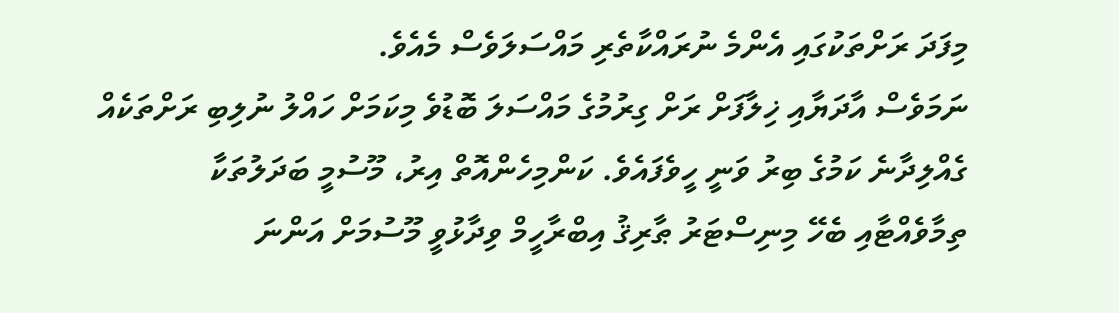މިފަދަ ރަށްތަކުގައި އެންމެ ނުރައްކާތެރި މައްސަލަވެސް މެއެވެ.
ނަމަވެސް އާދަޔާއި ޚިލާފަށް ރަށް ގިރުމުގެ މައްސަލަ ބޮޑުވެ މިކަމަށް ހައްލު ނުލިބި ރަށްތަކެއް ގެއްލިދާނެ ކަމުގެ ބިރު ވަނީ ހީވެފައެވެ. ކަންމިހެންއޮތް އިރު، މޫސުމީ ބަދަލުތަކާ ތިމާވެއްޓާއި ބެހޭ މިނިސްޓަރު ޠާރިޤު އިބްރާހީމް ވިދާޅުވީ މޫސުމަށް އަންނަ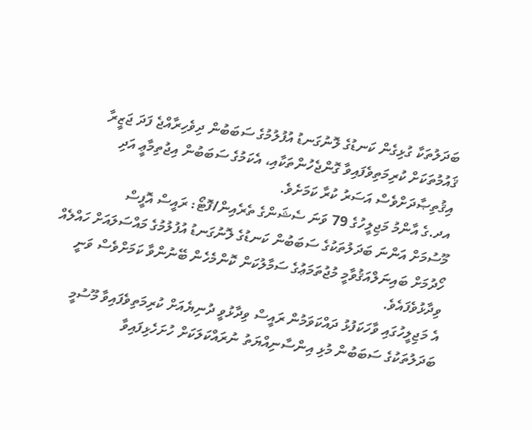ބަދަލުތަކާ ގުޅިގެން ކަނޑުގެ ލޮނުގަނޑު އުފުލުމުގެ ސަބަބުން ދިވެހިރާއްޖެ ފަދަ ޖަޒީރާ ޤައުމުތަކަށް ކުރިމަތިވެފައިވާ ގޮންޖެހުންތަކާއި، އެކަމުގެ ސަބަބުން އިޖުތިމާޢީ އަދި އިޤުތިޞާދަށްވެސް އަސަރު ކުރާ ކަމަށެވެ.
އދ.ގެ އާންމު މަޖިލީހުގެ 79 ވަނަ ސެޝަންގެ ތެރެއިން/ފޮޓޯ: ރައީސް އޮފީސް
މޫސުމަށް އަންނަ ބަދަލުތަކުގެ ސަބަބުން ކަނޑުގެ ލޮނުގަނޑު އުފުލުމުގެ މައްސަލައަށް ހައްލެއް ހޯދުމަށް ބައިނަލްއަޤުވާމީ މުޖުތަމަޢުގެ ސަމާލުކަން ކޮންމެހެން ބޭނުންވާ ކަމަށްވެސް ވަނީ ވިދާޅުވެފައެވެ.
އެ މަޖިލީހުގައި ވާހަކަފުޅު ދައްކަވަމުން ރައީސް ވިދާޅުވީ ދުނިޔެއަށް ކުރިމަތިވެފައިވާ މޫސުމީ ބަދަލުތަކުގެ ސަބަބުން މުޅި އިންސާނިއްޔަތު ނުރައްކަލަކަށް ހުށަހެޅިފައިވާ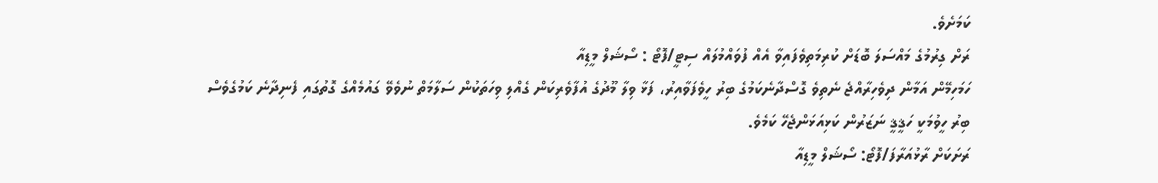ކަމަށެވެ.
ރަށް ގިރުމުގެ މައްސަލަ ބޮޑަށް ކުރިމަތިވެފައިވާ އެއް ފުވައްމުލައް ސިޓީ/ފޮޓޯ : ސޯޝަލް މީޑިއާ
ހަމަހިމޭން އަމާން ދިވެހިރާއްޖެ ނެތިވެ ގޮސްދާނެކަމުގެ ބިރު ހީވެފަވާއިރު، ފަޅާ ވިލާ މޫދުގެ އުފާވެރިކަން ގެއްލި ވިހަތަކުން ސަލާމަތް ނުވެވޭ ގައުމެއްގެ ގޮތުގައި ފެނިދާނެ ކަމުގެވެސް ބިރު ހީވުމަކީ ހަޤީޤީ ނަޒަރުން ކަޅިއަޅަންޖެހޭ ކަމެވެ.
ރަށަކަށް ރާޅުއަރާފަ/ފޮޓޯ: ސޯޝަލް މީޑިއާ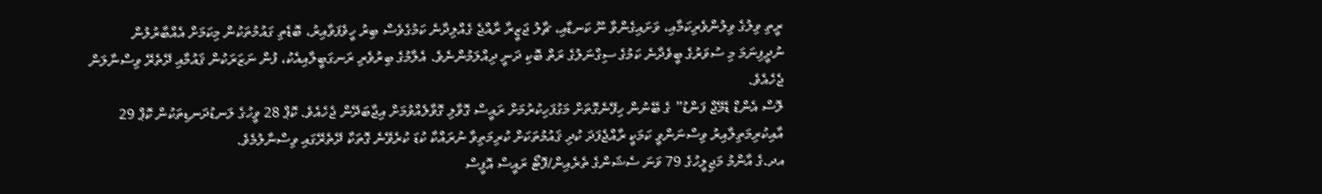ރީތި ވިލުގެ ވިލުންވެރިކަމާއި، ވަށައިގެންވާ ނޫ ކަނޑާއި، ޗާލު ޖަޒީރާ ރާއްޖެ ގެއްލިދާނެ ކަމުގެވެސް ބިރު ހީވެފަވާއިރު، ބޮޑެތި ގައުމުތަކުން މިކަމަށް އެއްބާރުލުން ނުދީފިނަމަ މި ސުވަރުގެ ބީވެދާނެ ކަމުގެ ސިގްނަލުގެ ރަތް ބޮކި ދަނީ ދިއްލަމުންނެވެ. އެލާމުގެ ބިރުވެރި ރަނގަބީލާއިއެކު، ފުން ނަޒަރަކުން ޤައުމާއި ދޭތެރޭ ވިސްނާލަން ޖެހެއެވެ.
ލޮސް އެންޑް ޑެމޭޖް ފަންޑު” ގެ ބޭނުން ހިފޭނެގޮތަށް މަގުފަހިކުރުމަށް ރައީސް ގޮވާލި ގޮވާލެއްވުމަށް އިޖާބަދޭން ޖެހެއެވެ. ކޮޕް 28 ވީހުގެ ލަނޑުދަނޑިތަކުން ކޮޕް 29 އާއިކުރިމަތިލާއިރު ވިސްނަންވީ ކަމަކީ ރާއްޖެފަދަ ކުދި ޤައުމުތަކަށް ކުރިމަތިވާ ނުރައްކާ ކުޑަ ކުރެވޭނެ ގޮތަކާ ދޭތެރޭގައި ވިސްނާލުމެވެ.
އދ.ގެ އާންމު މަޖިލީހުގެ 79 ވަނަ ސެޝަންގެ ތެރެއިން/ފޮޓޯ ރައީސް އޮފީސް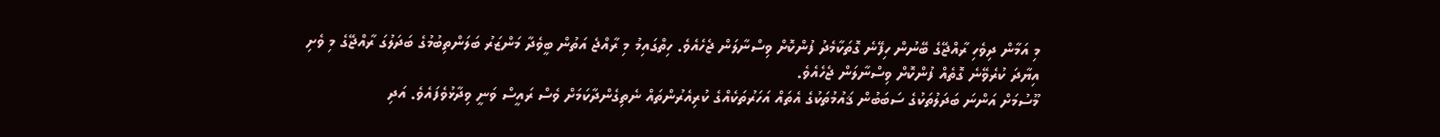މި އަމާން ދިވެހި ރާއްޖޭގެ ބޭނުން ހިފޭނެ ގޮތަކާމެދު ފުންކޮށް ވިސްނާލަން ޖެހެއެވެ. ހިތްގައިމު މި ރާއްޖެ އަތުން ބީވެދާ މަންޒަރު ބަލަންތިބުމުގެ ބަދަލުގަ ރާއްޖޭގެ މި ވެށި އިޔާދަ ކުރެވޭނެ ގޮތެއް ފުންކޮށް ވިސްނާލަން ޖެހެއެވެ.
މޫސުމަށް އަންނަ ބަދަލުތަކުގެ ސަބަބުން ޤައުމުތަކުގެ އެތައް އަހަރުތަކެއްގެ ކުރިއެރުންތައް ނެތިގެންދާކަމަށް ވެސް ރައީސް ވަނީ ވިދާޅުވެފައެވެ. އަދި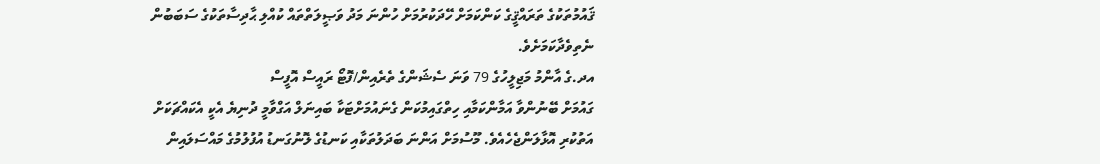ޤައުމުތަކުގެ ތަރައްޤީގެ ކަންކަމަށް ހޭދަކުރުމަށް ހުންނަ މަދު ވަޞީލަތްތައް ކުއްލި ޙާދިސާތަކުގެ ސަބަބުން ނެތިވެދާކަމަށެވެ.
އދ.ގެ އާންމު މަޖިލީހުގެ 79 ވަނަ ސެޝަންގެ ތެރެއިން/ފޮޓޯ ރައީސް އޮފީސް
ގައުމަށް ބޭނުންވާ އަމާންކަމާއި ހިތްގައިމުކަން ގެނައުމަށްޓަކާ ބައިނަލް އަގްވާމީ ދުނިޔެ އެކީ އެކައްޗަކަށް އަތުކުރި އޮޅާލަންޖެހެއެވެ. މޫސުމަށް އަންނަ ބަދަލުތަކާއި ކަނޑުގެ ލޮނުގަނޑު އުފުލުމުގެ މައްސަލައިން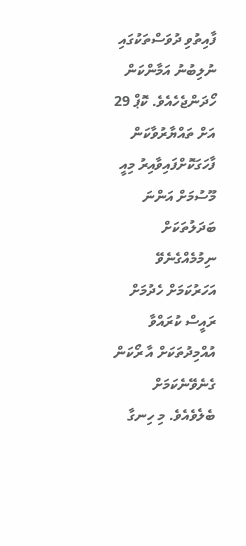ފާއިތުވި ދުވަސްތަކުގައި ނުލިބުނު އަމާންކަން ހޯދަންޖެހެއެވެ. ކޮޕް 29 އަށް ތައްޔާރުވާކަން ފާހަގަކޮށްފައިވާއިރު މިއީ މޫސުމަށް އަންނަ ބަދަލުތަކަށް ނިމުމެއްގެނެވޭ އަހަރުކަމަށް ހެދުމަށް ރައީސް ކުރައްވާ އުއްމިދުތަކަށް އާ ރޯކަން ގެނެވޭނެކަމަށް ބެލެވެއެވެ. މި ހިނގާ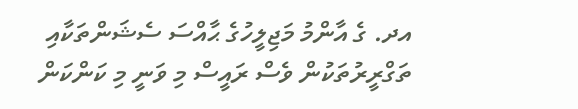އދ. ގެ އާންމު މަޖިލީހުގެ ޙާއްސަ ސެޝަންތަކާއި ތަގްރީރުތަކުން ވެސް ރައީސް މި ވަނީ މި ކަންކަން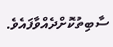ސާބިތުކޮށްދެއްވާފައެވެ.